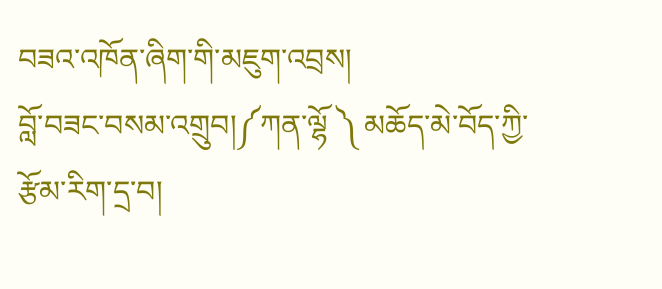བཟའ་འཁོན་ཞིག་གི་མཇུག་འབྲས།
བློ་བཟང་བསམ་འགྲུབ།༼ཀན་ལྷོ ༽ མཆོད་མེ་བོད་ཀྱི་རྩོམ་རིག་དྲ་བ།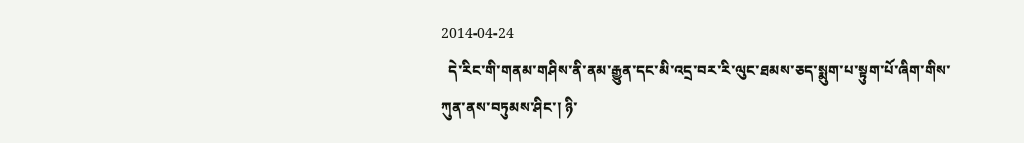2014-04-24
  དེ་རིང་གི་གནམ་གཤིས་ནི་ནམ་རྒྱུན་དང་མི་འདྲ་བར་རི་ལུང་ཐམས་ཅད་སྨུག་པ་སྟུག་པོ་ཞིག་གིས་ཀུན་ནས་བཏུམས་ཤིང་། ཉི་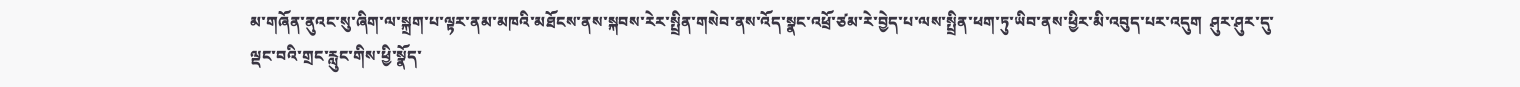མ་གཞོན་ནུའང་སུ་ཞིག་ལ་སྐྲག་པ་ལྟར་ནམ་མཁའི་མཐོངས་ནས་སྐབས་རེར་སྤྲིན་གསེབ་ནས་འོད་སྣང་འཕྲོ་ཙམ་རེ་བྱེད་པ་ལས་སྤྲིན་ཕག་ཏུ་ཡིབ་ནས་ཕྱིར་མི་འབུད་པར་འདུག  ཤུར་ཤུར་དུ་ལྡང་བའི་གྲང་རླུང་གིས་ཕྱི་སྣོད་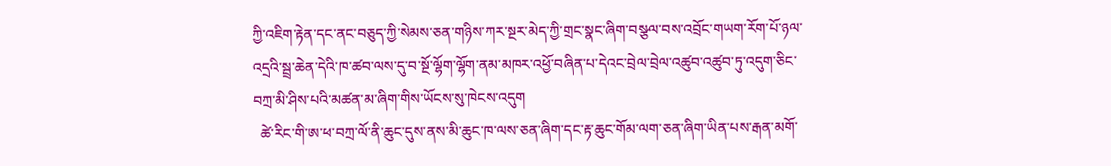ཀྱི་འཇིག་རྟེན་དང་ནང་བཅུད་ཀྱི་སེམས་ཅན་གཉིས་ཀར་སྔར་མེད་ཀྱི་གྲང་སྣང་ཞིག་བསྩལ་བས་འབྲོང་གཡག་རོག་པོ་ཉལ་འདྲའི་སྦྲ་ཆེན་དེའི་ཁ་ཚབ་ལས་དུ་བ་སྔོ་ལྷོག་ལྷོག་ནམ་མཁར་འཕྱོ་བཞིན་པ་དེའང་བྲེལ་བྲེལ་འཚུབ་འཚུབ་ཏུ་འདུག་ཅིང་བཀྲ་མི་ཤིས་པའི་མཚན་མ་ཞིག་གིས་ཡོངས་སུ་ཁེངས་འདུག
  ཚེ་རིང་གི་ཨ་ཕ་བཀྲ་ལོ་ནི་ཆུང་དུས་ནས་མི་ཆུང་ཁ་ལས་ཅན་ཞིག་དང་རྟ་ཆུང་གོམ་ལག་ཅན་ཞིག་ཡིན་པས་རྒན་མགོ་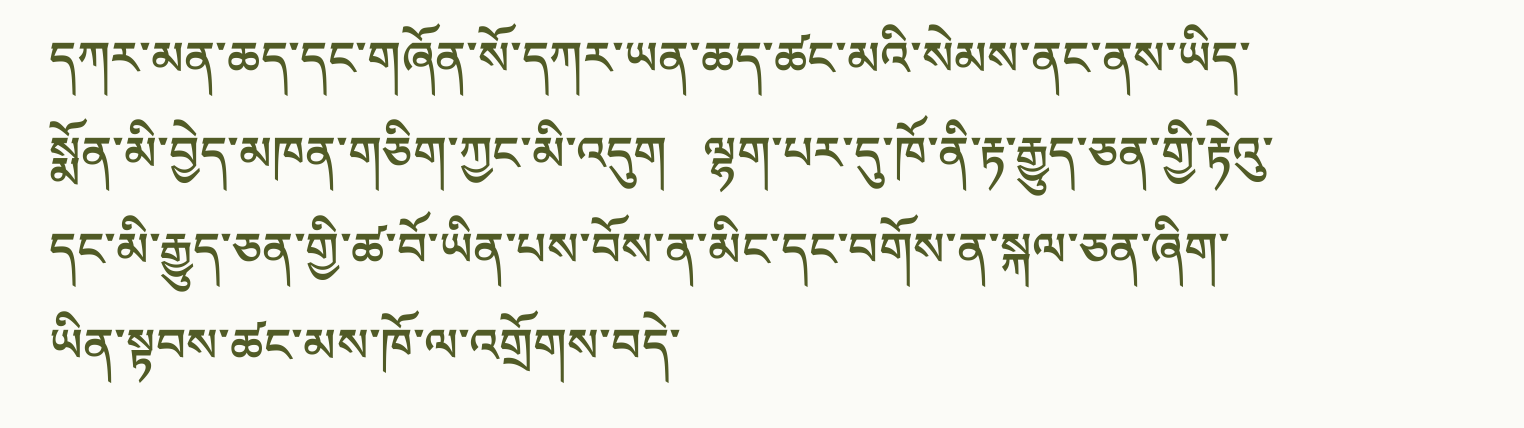དཀར་མན་ཆད་དང་གཞོན་སོ་དཀར་ཡན་ཆད་ཚང་མའི་སེམས་ནང་ནས་ཡིད་སྨོན་མི་བྱེད་མཁན་གཅིག་ཀྱང་མི་འདུག   ལྷག་པར་དུ་ཁོ་ནི་རྟ་རྒྱུད་ཅན་གྱི་རྟེའུ་དང་མི་རྒྱུད་ཅན་གྱི་ཚ་བོ་ཡིན་པས་བོས་ན་མིང་དང་བགོས་ན་སྐལ་ཅན་ཞིག་ཡིན་སྟབས་ཚང་མས་ཁོ་ལ་འགྲོགས་བདེ་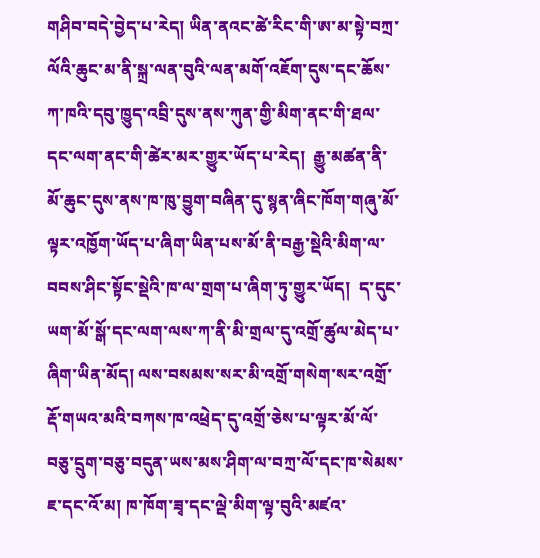གཤིབ་བདེ་བྱེད་པ་རེད། ཡིན་ནའང་ཚེ་རིང་གི་ཨ་མ་སྟེ་བཀྲ་ལོའི་ཆུང་མ་ནི་སྐྲ་ལན་བུའི་ལན་མགོ་འཇོག་དུས་དང་ཆོས་ཀ་ཁའི་དབུ་ཁྱུད་འབྲི་དུས་ནས་ཀུན་གྱི་མིག་ནང་གི་ཐལ་དང་ལག་ནང་གི་ཚེར་མར་གྱུར་ཡོད་པ་རེད།  རྒྱུ་མཚན་ནི་མོ་ཆུང་དུས་ནས་ཁ་ཁུ་བྱུག་བཞིན་དུ་སྙན་ཞིང་ཁོག་གཞུ་མོ་ལྟར་འཁྱོག་ཡོད་པ་ཞིག་ཡིན་པས་མོ་ནི་བརྒྱ་སྡེའི་མིག་ལ་བབས་ཤིང་སྟོང་སྡེའི་ཁ་ལ་གྲག་པ་ཞིག་ཏུ་གྱུར་ཡོད།  ད་དུང་ཡག་མོ་སྒོ་དང་ལག་ལས་ཀ་ནི་མི་གྲལ་དུ་འགྲོ་ཚུལ་མེད་པ་ཞིག་ཡིན་མོད། ལས་བསམས་སར་མི་འགྲོ་གསེག་སར་འགྲོ་རྡོ་གཡའ་མའི་བཀས་ཁ་འཕྲེད་དུ་འགྲོ་ཅེས་པ་ལྟར་མོ་ལོ་བཅུ་དྲུག་བཅུ་བདུན་ཡས་མས་ཤིག་ལ་བཀྲ་ལོ་དང་ཁ་སེམས་ཇ་དང་འོ་མ། ཁ་ཁོག་ཟྭ་དང་ལྡེ་མིག་ལྟ་བུའི་མཛའ་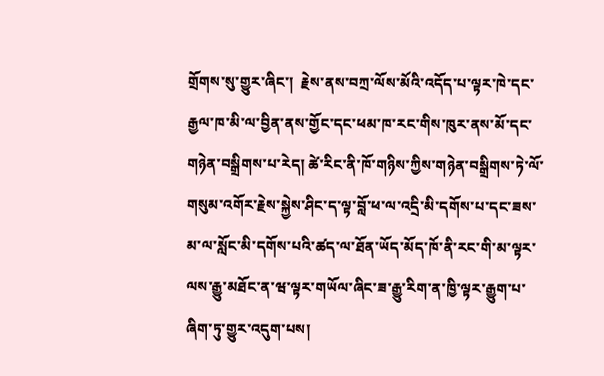གྲོགས་སུ་གྱུར་ཞིང་།  རྗེས་ནས་བཀྲ་ལོས་མོའི་འདོད་པ་ལྟར་ཁེ་དང་རྒྱལ་ཁ་མི་ལ་བྱིན་ནས་གྱོང་དང་ཕམ་ཁ་རང་གིས་ཁུར་ནས་མོ་དང་གཉེན་བསྒྲིགས་པ་རེད། ཚེ་རིང་ནི་ཁོ་གཉིས་ཀྱིས་གཉེན་བསྒྲིགས་ཏེ་ལོ་གསུམ་འགོར་རྗེས་སྐྱེས་ཤིང་ད་ལྟ་བློ་ཕ་ལ་འདྲི་མི་དགོས་པ་དང་ཟས་མ་ལ་སློང་མི་དགོས་པའི་ཚད་ལ་ཐོན་ཡོད་མོད་ཁོ་ནི་རང་གི་མ་ལྟར་ལས་རྒྱུ་མཐོང་ན་ཝ་ལྟར་གཡོལ་ཞིང་ཟ་རྒྱུ་རིག་ན་ཁྱི་ལྟར་རྒྱུག་པ་ཞིག་ཏུ་གྱུར་འདུག་པས།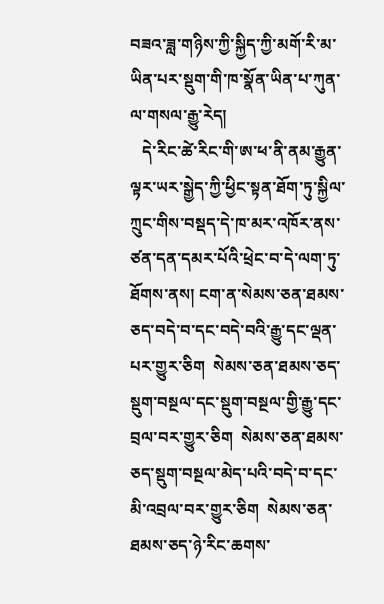བཟའ་ཟླ་གཉིས་ཀྱི་སྐྱིད་ཀྱི་མགོ་རི་མ་ཡིན་པར་སྡུག་གི་ཁ་སྣོན་ཡིན་པ་ཀུན་ལ་གསལ་རྒྱུ་རེད།
   དེ་རིང་ཚེ་རིང་གི་ཨ་ཕ་ནི་ནམ་རྒྱུན་ལྟར་ཡར་སྒྱེད་ཀྱི་ཕྱིང་སྟན་ཐོག་ཏུ་སྐྱིལ་ཀྲུང་གིས་བསྡད་དེ་ཁ་མར་འཁོར་ནས་ཙན་དན་དམར་པོའི་ཕྲེང་བ་དེ་ལག་ཏུ་ཐོགས་ནས། ངག་ན་སེམས་ཅན་ཐམས་ཅད་བདེ་བ་དང་བདེ་བའི་རྒྱུ་དང་ལྡན་པར་གྱུར་ཅིག  སེམས་ཅན་ཐམས་ཅད་སྡུག་བསྔལ་དང་སྡུག་བསྔལ་གྱི་རྒྱུ་དང་བྲལ་བར་གྱུར་ཅིག  སེམས་ཅན་ཐམས་ཅད་སྡུག་བསྔལ་མེད་པའི་བདེ་བ་དང་མི་འབྲལ་བར་གྱུར་ཅིག  སེམས་ཅན་ཐམས་ཅད་ཉེ་རིང་ཆགས་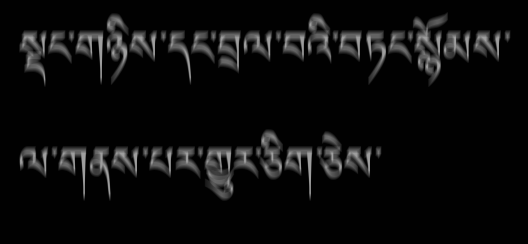སྡང་གཉིས་དང་བྲལ་བའི་བཏང་སྙོམས་ལ་གནས་པར་གྱུར་ཅིག་ཅེས་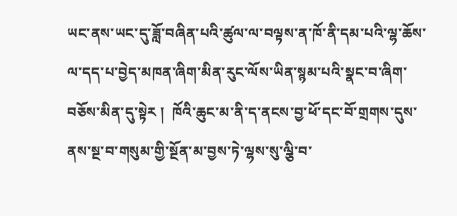ཡང་ནས་ཡང་དུ་ཟློ་བཞིན་པའི་ཚུལ་ལ་བལྟས་ན་ཁོ་ནི་དམ་པའི་ལྷ་ཆོས་ལ་དད་པ་བྱེད་མཁན་ཞིག་མིན་རུང་ལོས་ཡིན་སྙམ་པའི་སྣང་བ་ཞིག་བཅོས་མིན་དུ་སྟེར །  ཁོའི་ཆུང་མ་ནི་ད་ནངས་བྱ་ཕོ་དང་བོ་གྲགས་དུས་ནས་སྔ་བ་གསུམ་གྱི་སྔོན་མ་བྱས་ཏེ་ལྷས་སུ་ལྕི་བ་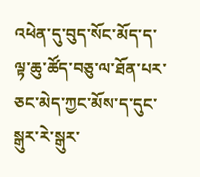འཕེན་དུ་བུད་སོང་མོད་ད་ལྟ་ཆུ་ཚོད་བཅུ་ལ་ཐོན་པར་ཅང་མེད་ཀྱང་མོས་ད་དུང་སྒུར་རེ་སྒུར་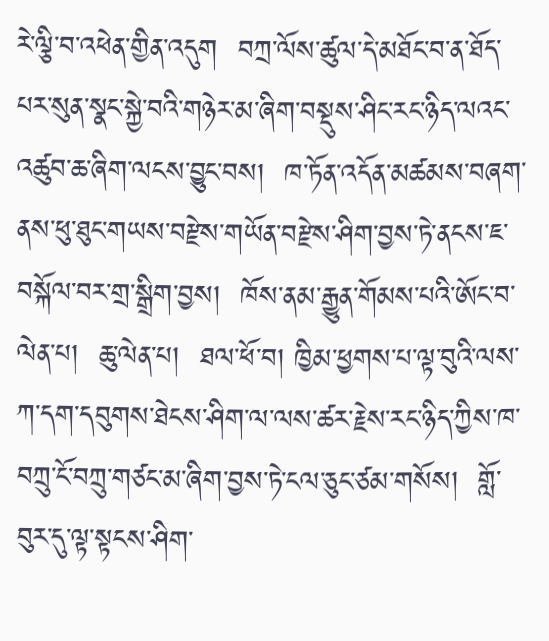རེ་ལྕི་བ་འཕེན་གྱིན་འདུག  བཀྲ་ལོས་ཚུལ་དེ་མཐོང་བ་ན་ཐོད་པར་སུན་སྣང་སྐྱེ་བའི་གཉེར་མ་ཞིག་བསྡུས་ཤིང་རང་ཉིད་ལའང་འཚུབ་ཆ་ཞིག་ལངས་བྱུང་བས།  ཁ་ཏོན་འདོན་མཚམས་བཞག་ནས་ཕུ་ཐུང་གཡས་བརྫེས་གཡོན་བརྫེས་ཤིག་བྱས་ཏེ་ནངས་ཇ་བསྐོལ་བར་གྲ་སྒྲིག་བྱས།  ཁོས་ནམ་རྒྱུན་གོམས་པའི་ཨོང་བ་ལེན་པ།  ཆུ་ལེན་པ།  ཐལ་ཕོ་བ། ཁྱིམ་ཕྱགས་པ་ལྟ་བུའི་ལས་ཀ་དག་དབུགས་ཐེངས་ཤིག་ལ་ལས་ཚར་རྗེས་རང་ཉིད་ཀྱིས་ཁ་བཀྲུ་ངོ་བཀྲུ་གཙང་མ་ཞིག་བྱས་ཏེ་ངལ་ཅུང་ཙམ་གསོས།  གློ་བུར་དུ་ལྟ་སྟངས་ཤིག་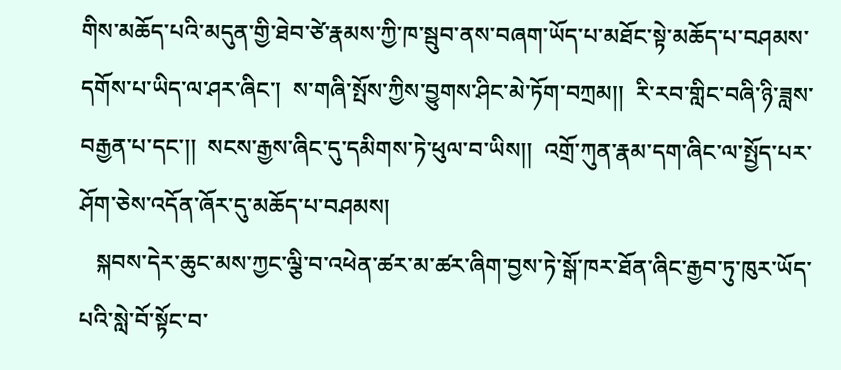གིས་མཆོད་པའི་མདུན་གྱི་ཐེབ་ཙེ་རྣམས་ཀྱི་ཁ་སྦུབ་ནས་བཞག་ཡོད་པ་མཐོང་སྟེ་མཆོད་པ་བཤམས་དགོས་པ་ཡིད་ལ་ཤར་ཞིང་།  ས་གཞི་སྤོས་ཀྱིས་བྱུགས་ཤིང་མེ་ཏོག་བཀྲམ།།  རི་རབ་གླིང་བཞི་ཉི་ཟླས་བརྒྱན་པ་དང་།།  སངས་རྒྱས་ཞིང་དུ་དམིགས་ཏེ་ཕུལ་བ་ཡིས།།  འགྲོ་ཀུན་རྣམ་དག་ཞིང་ལ་སྤྱོད་པར་ཤོག་ཅེས་འདོན་ཞོར་དུ་མཆོད་པ་བཤམས།
   སྐབས་དེར་ཆུང་མས་ཀྱང་ལྕི་བ་འཕེན་ཚར་མ་ཚར་ཞིག་བྱས་ཏེ་སྒོ་ཁར་ཐོན་ཞིང་རྒྱབ་ཏུ་ཁུར་ཡོད་པའི་སླེ་བོ་སྟོང་བ་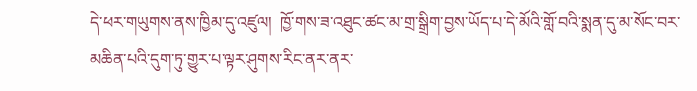དེ་ཕར་གཡུགས་ནས་ཁྱིམ་དུ་འཛུལ།  ཁྱོ་གས་ཟ་འཐུང་ཚང་མ་གྲ་སྒྲིག་བྱས་ཡོད་པ་དེ་མོའི་གློ་བའི་སྨན་དུ་མ་སོང་བར་མཆིན་པའི་དུག་ཏུ་གྱུར་པ་ལྟར་ཤུགས་རིང་ནར་ནར་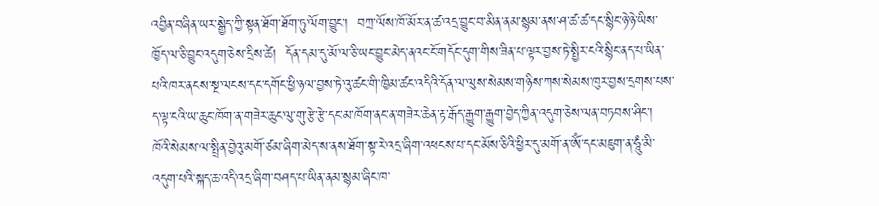འབྱིན་བཞིན་ཡར་སྒྱེད་ཀྱི་སྟན་ཐོག་ཐོག་ཏུ་ལོག་བྱུང་།  བཀྲ་ལོས་ཁོ་མོར་ན་ཚ་འདྲ་བྱུང་བ་མིན་ནམ་སྙམ་ནས་ཤ་ཚ་ཚ་དང་སྙིང་ཉེ་ཉེ་ཡིས་ཁྱོད་ལ་ཅི་བྱུང་འདུག་ཅེས་དྲིས་ཚེ།  དོན་དམ་དུ་མོ་ལ་ཅི་ཡང་བྱུང་མེད་ནའང་ངོ་གདོང་དུག་གིས་ཟིན་པ་ལྟར་བྱས་ཏེ་སྤྱིར་ངའི་སྙིང་ནད་པ་ཡིན་པའི་ཁར་ནངས་སྔ་ལངས་དང་དགོང་ཕྱི་ཉལ་བྱས་ཏེ་འུ་ཚང་གི་ཁྱིམ་ཚང་འདིའི་དོན་ལ་ལུས་སེམས་གཉིས་ཀས་སེམས་ཁུར་བྱས་དྲགས་པས་ད་ལྟ་ངའི་ཡ་ཆུང་ཁོག་ན་གཟེར་ཆུང་ལུ་གུ་རྩེ་རྩེ་དང་མ་ཁོག་ནང་ན་གཟེར་ཆེན་རྟ་རྒོད་རྒྱུག་རྒྱུག་བྱེད་ཀྱིན་འདུག་ཅེས་ལན་བཏབས་ཤིང་།  ཁོའི་སེམས་ལ་སྤྲིན་བྱེའུ་མགོ་ཙམ་ཞིག་མེད་ས་ནས་ཐོག་སྟ་རེ་འདྲ་ཞིག་འཕངས་པ་དང་མོས་ཅིའི་ཕྱིར་དུ་མགོ་ན་ཨོཾ་དང་མཇུག་ན་ཧཱུཾ་མི་འདུག་པའི་སྐད་ཆ་འདི་འདྲ་ཞིག་བཤད་པ་ཡིན་ནམ་སྙམ་ཞིང་ཁ་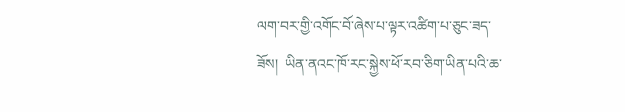ལག་བར་གྱི་འགོང་བོ་ཞེས་པ་ལྟར་འཚིག་པ་ཅུང་ཟད་ཟོས།  ཡིན་ནའང་ཁོ་རང་སྐྱེས་ཕོ་རབ་ཅིག་ཡིན་པའི་ཆ་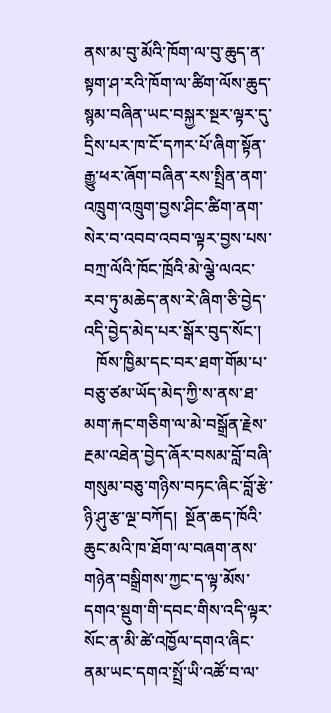ནས་མ་བུ་མོའི་ཁོག་ལ་བུ་ཆུད་ན་སྟག་ཤ་རའི་ཁོག་ལ་ཚིག་ལོས་ཆུད་སྙམ་བཞིན་ཡང་བསྐྱར་སྔར་ལྟར་དུ་དྲིས་པར་ཁ་ངོ་དཀར་པོ་ཞིག་སྟོན་རྒྱུ་ཕར་ཞོག་བཞིན་རས་སྤྲིན་ནག་འཁྲུག་འཁྲུག་བྱས་ཤིང་ཚིག་ནག་སེར་བ་འབབ་འབབ་ལྟར་བྱས་པས་བཀྲ་ལོའི་ཁོང་ཁྲོའི་མེ་ལྕེ་ལའང་རབ་ཏུ་མཆེད་ནས་རེ་ཞིག་ཅི་བྱེད་འདི་བྱེད་མེད་པར་སྒོར་བུད་སོང་།
   ཁོས་ཁྱིམ་དང་བར་ཐག་གོམ་པ་བཅུ་ཙམ་ཡོད་མེད་ཀྱི་ས་ནས་ཐ་མག་རྐང་གཅིག་ལ་མེ་བསྒྲོན་རྗེས་རྔམ་འཐེན་བྱེད་ཞོར་བསམ་བློ་བཞི་གསུམ་བཅུ་གཉིས་བཏང་ཞིང་བློ་རྩེ་ཉི་ཤུ་རྩ་ལྔ་བཀོད།  སྔོན་ཆད་ཁོའི་ཆུང་མའི་ཁ་ཐོག་ལ་བཞག་ནས་གཉེན་བསྒྲིགས་ཀྱང་ད་ལྟ་མོས་དགའ་སྡུག་གི་དབང་གིས་འདི་ལྟར་སོང་ན་མི་ཚེ་འཁྱོལ་དགའ་ཞིང་ནམ་ཡང་དགའ་སྤྲོ་ཡི་འཚོ་བ་ལ་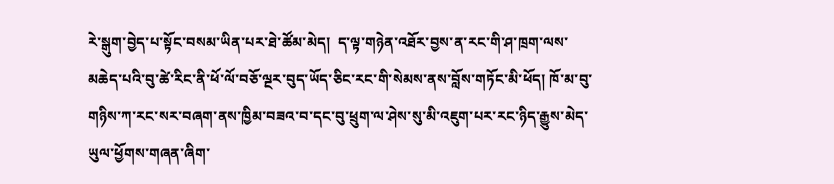རེ་སྒུག་བྱེད་པ་སྟོང་བསམ་ཡིན་པར་ཐེ་ཚོམ་མེད།  ད་ལྟ་གཉེན་འཐོར་བྱས་ན་རང་གི་ཤ་ཁྲག་ལས་མཆེད་པའི་བུ་ཚེ་རིང་ནི་ཕོ་ལོ་བཅོ་ལྔར་བུད་ཡོད་ཅིང་རང་གི་སེམས་ནས་བློས་གཏོང་མི་ཕོད། ཁོ་མ་བུ་གཉིས་ཀ་རང་སར་བཞག་ནས་ཁྱིམ་བཟའ་བ་དང་བུ་ཕྲུག་ལ་ཤེས་སུ་མི་འཇུག་པར་རང་ཉིད་རྒྱུས་མེད་ཡུལ་ཕྱོགས་གཞན་ཞིག་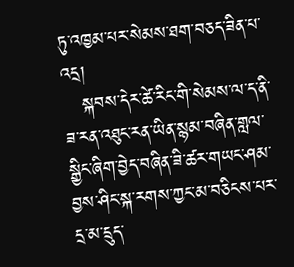ཏུ་འཁྱམ་པར་སེམས་ཐག་བཅད་ཟིན་པ་འདྲ།
   སྐབས་དེར་ཚེ་རིང་གི་སེམས་ལ་ད་ནི་ཟ་རན་འཐུང་རན་ཡིན་སྙམ་བཞིན་གླལ་སྒྱིང་ཞིག་བྱེད་བཞིན་ཟི་ཚར་གཡང་ཤམ་བྱས་ཤིང་སྐ་རགས་ཀྱང་མ་བཅིངས་པར་དྲ་མ་དྲུད་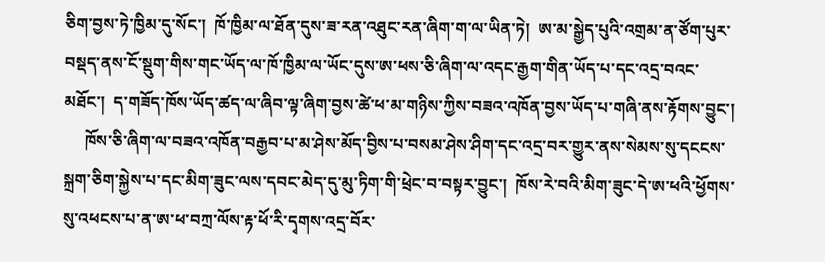ཅིག་བྱས་ཏེ་ཁྱིམ་དུ་སོང་།  ཁོ་ཁྱིམ་ལ་ཐོན་དུས་ཟ་རན་འཐུང་རན་ཞིག་ག་ལ་ཡིན་ཏེ།  ཨ་མ་སྒྱེད་པུའི་འགྲམ་ན་ཙོག་པུར་བསྡད་ནས་ངོ་སྡུག་གིས་གང་ཡོད་ལ་ཁོ་ཁྱིམ་ལ་ཡོང་དུས་ཨ་ཕས་ཅི་ཞིག་ལ་འདང་རྒྱག་གིན་ཡོད་པ་དང་འདྲ་བའང་མཐོང་།  ད་གཟོད་ཁོས་ཡོད་ཚད་ལ་ཞིབ་ལྟ་ཞིག་བྱས་ཚེ་ཕ་མ་གཉིས་ཀྱིས་བཟའ་འཁོན་བྱས་ཡོད་པ་གཞི་ནས་རྟོགས་བྱུང་།
     ཁོས་ཅི་ཞིག་ལ་བཟའ་འཁོན་བརྒྱབ་པ་མ་ཤེས་མོད་བྱིས་པ་བསམ་ཤེས་ཤིག་དང་འདྲ་བར་གྱུར་ནས་སེམས་སུ་དངངས་སྐྲག་ཅིག་སྐྱེས་པ་དང་མིག་ཟུང་ལས་དབང་མེད་དུ་མུ་ཏིག་གི་ཕྲེང་བ་བསྟར་བྱུང་།  ཁོས་རེ་བའི་མིག་ཟུང་དེ་ཨ་ཕའི་ཕྱོགས་སུ་འཕངས་པ་ན་ཨ་ཕ་བཀྲ་ལོས་རྟ་ཕོ་རི་དྭགས་འདྲ་བོར་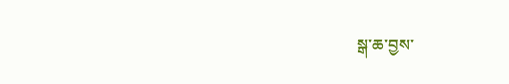སྒ་ཆ་བྱས་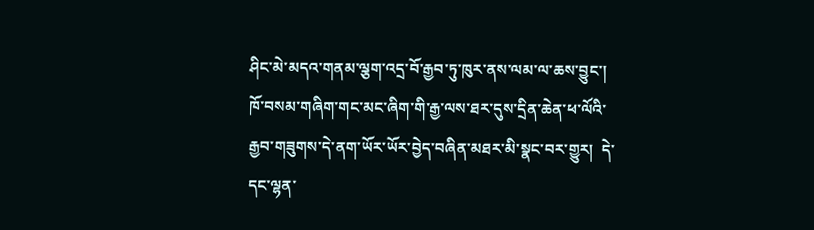ཤིང་མེ་མདའ་གནམ་ལྕག་འདྲ་བོ་རྒྱབ་ཏུ་ཁུར་ནས་ལམ་ལ་ཆས་བྱུང་།  ཁོ་བསམ་གཞིག་གང་མང་ཞིག་གི་རྒྱ་ལས་ཐར་དུས་དྲིན་ཆེན་ཕ་ལོའི་རྒྱབ་གཟུགས་དེ་ནག་ཡོར་ཡོར་བྱེད་བཞིན་མཐར་མི་སྣང་བར་གྱུར།  དེ་དང་ལྷན་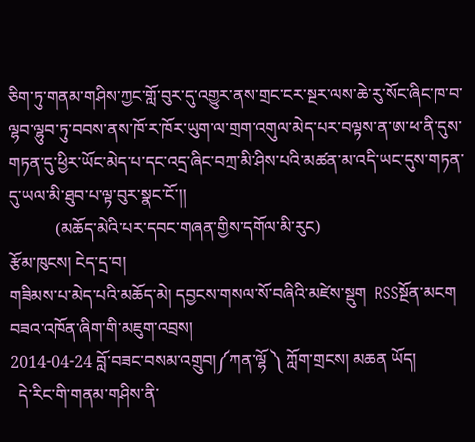ཅིག་ཏུ་གནམ་གཤིས་ཀྱང་གློ་བུར་དུ་འགྱུར་ནས་གྲང་ངར་སྔར་ལས་ཆེ་རུ་སོང་ཞིང་ཁ་བ་ལྷབ་ལྷུབ་ཏུ་བབས་ནས་ཁོ་ར་ཁོར་ཡུག་ལ་གྲག་འགུལ་མེད་པར་བལྟས་ན་ཨ་ཕ་ནི་དུས་གཏན་དུ་ཕྱིར་ཡོང་མེད་པ་དང་འདྲ་ཞིང་བཀྲ་མི་ཤིས་པའི་མཚན་མ་འདི་ཡང་དུས་གཏན་དུ་ཡལ་མི་ཐུབ་པ་ལྟ་བུར་སྣང་ངོ་།།
           (མཆོད་མེའི་པར་དབང་གཞན་གྱིས་དགོལ་མི་རུང)
རྩོམ་ཁུངས། ངེད་དྲ་བ།
གཟིམས་པ་མེད་པའི་མཆོད་མེ། དབྱངས་གསལ་སོ་བཞིའི་མཛེས་སྡུག  RSSསྔོན་མངག
བཟའ་འཁོན་ཞིག་གི་མཇུག་འབྲས།
2014-04-24 བློ་བཟང་བསམ་འགྲུབ།༼ཀན་ལྷོ ༽ ཀློག་གྲངས། མཆན ཡོད།
  དེ་རིང་གི་གནམ་གཤིས་ནི་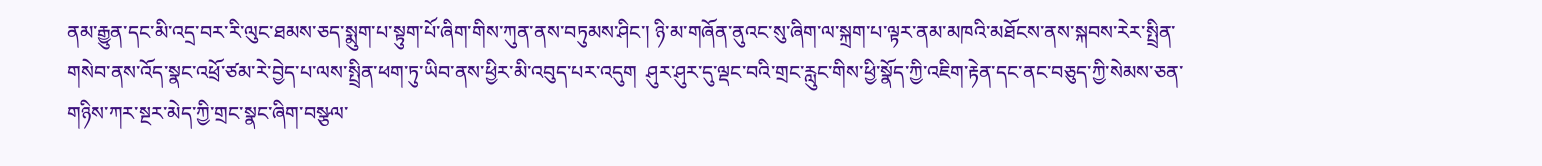ནམ་རྒྱུན་དང་མི་འདྲ་བར་རི་ལུང་ཐམས་ཅད་སྨུག་པ་སྟུག་པོ་ཞིག་གིས་ཀུན་ནས་བཏུམས་ཤིང་། ཉི་མ་གཞོན་ནུའང་སུ་ཞིག་ལ་སྐྲག་པ་ལྟར་ནམ་མཁའི་མཐོངས་ནས་སྐབས་རེར་སྤྲིན་གསེབ་ནས་འོད་སྣང་འཕྲོ་ཙམ་རེ་བྱེད་པ་ལས་སྤྲིན་ཕག་ཏུ་ཡིབ་ནས་ཕྱིར་མི་འབུད་པར་འདུག  ཤུར་ཤུར་དུ་ལྡང་བའི་གྲང་རླུང་གིས་ཕྱི་སྣོད་ཀྱི་འཇིག་རྟེན་དང་ནང་བཅུད་ཀྱི་སེམས་ཅན་གཉིས་ཀར་སྔར་མེད་ཀྱི་གྲང་སྣང་ཞིག་བསྩལ་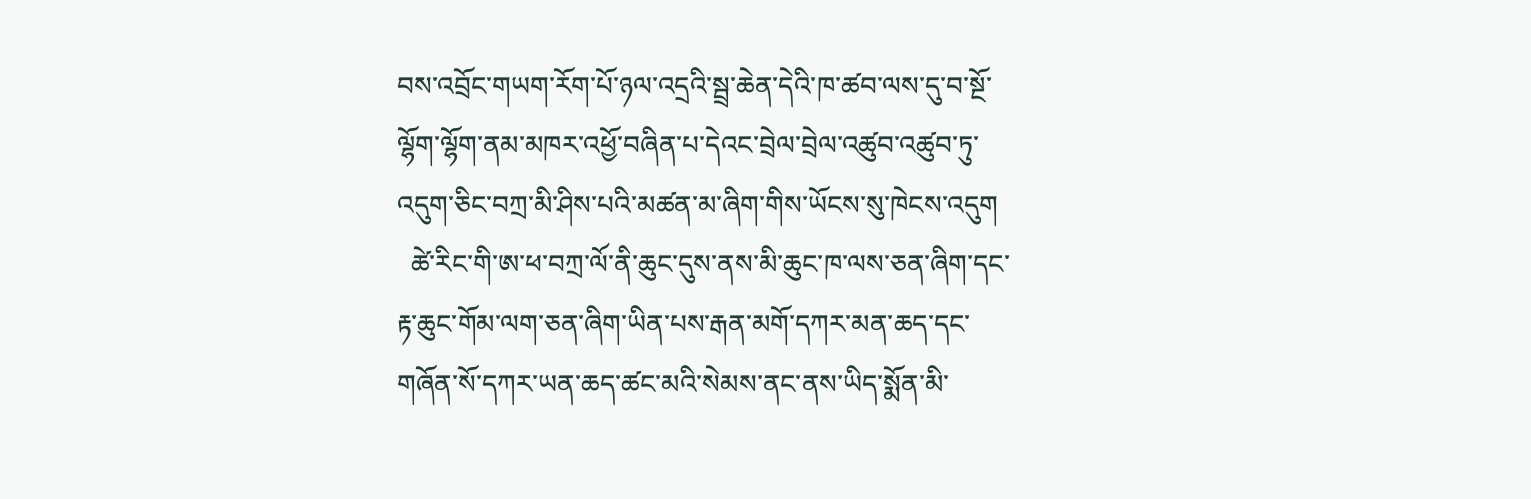བས་འབྲོང་གཡག་རོག་པོ་ཉལ་འདྲའི་སྦྲ་ཆེན་དེའི་ཁ་ཚབ་ལས་དུ་བ་སྔོ་ལྷོག་ལྷོག་ནམ་མཁར་འཕྱོ་བཞིན་པ་དེའང་བྲེལ་བྲེལ་འཚུབ་འཚུབ་ཏུ་འདུག་ཅིང་བཀྲ་མི་ཤིས་པའི་མཚན་མ་ཞིག་གིས་ཡོངས་སུ་ཁེངས་འདུག
  ཚེ་རིང་གི་ཨ་ཕ་བཀྲ་ལོ་ནི་ཆུང་དུས་ནས་མི་ཆུང་ཁ་ལས་ཅན་ཞིག་དང་རྟ་ཆུང་གོམ་ལག་ཅན་ཞིག་ཡིན་པས་རྒན་མགོ་དཀར་མན་ཆད་དང་གཞོན་སོ་དཀར་ཡན་ཆད་ཚང་མའི་སེམས་ནང་ནས་ཡིད་སྨོན་མི་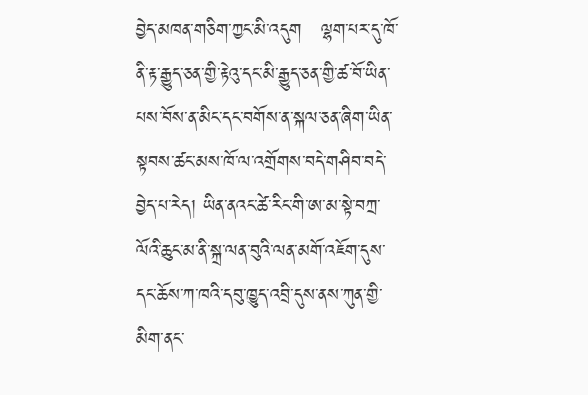བྱེད་མཁན་གཅིག་ཀྱང་མི་འདུག   ལྷག་པར་དུ་ཁོ་ནི་རྟ་རྒྱུད་ཅན་གྱི་རྟེའུ་དང་མི་རྒྱུད་ཅན་གྱི་ཚ་བོ་ཡིན་པས་བོས་ན་མིང་དང་བགོས་ན་སྐལ་ཅན་ཞིག་ཡིན་སྟབས་ཚང་མས་ཁོ་ལ་འགྲོགས་བདེ་གཤིབ་བདེ་བྱེད་པ་རེད། ཡིན་ནའང་ཚེ་རིང་གི་ཨ་མ་སྟེ་བཀྲ་ལོའི་ཆུང་མ་ནི་སྐྲ་ལན་བུའི་ལན་མགོ་འཇོག་དུས་དང་ཆོས་ཀ་ཁའི་དབུ་ཁྱུད་འབྲི་དུས་ནས་ཀུན་གྱི་མིག་ནང་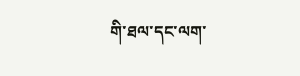གི་ཐལ་དང་ལག་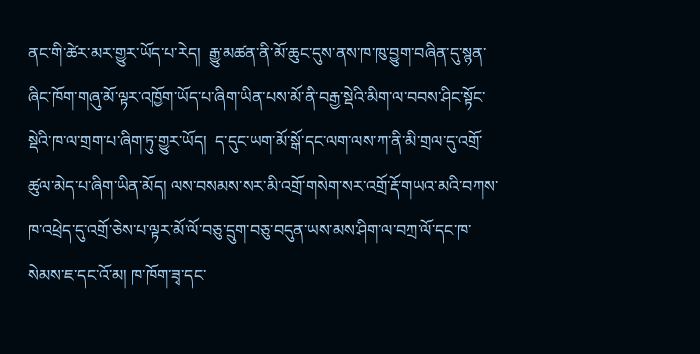ནང་གི་ཚེར་མར་གྱུར་ཡོད་པ་རེད།  རྒྱུ་མཚན་ནི་མོ་ཆུང་དུས་ནས་ཁ་ཁུ་བྱུག་བཞིན་དུ་སྙན་ཞིང་ཁོག་གཞུ་མོ་ལྟར་འཁྱོག་ཡོད་པ་ཞིག་ཡིན་པས་མོ་ནི་བརྒྱ་སྡེའི་མིག་ལ་བབས་ཤིང་སྟོང་སྡེའི་ཁ་ལ་གྲག་པ་ཞིག་ཏུ་གྱུར་ཡོད།  ད་དུང་ཡག་མོ་སྒོ་དང་ལག་ལས་ཀ་ནི་མི་གྲལ་དུ་འགྲོ་ཚུལ་མེད་པ་ཞིག་ཡིན་མོད། ལས་བསམས་སར་མི་འགྲོ་གསེག་སར་འགྲོ་རྡོ་གཡའ་མའི་བཀས་ཁ་འཕྲེད་དུ་འགྲོ་ཅེས་པ་ལྟར་མོ་ལོ་བཅུ་དྲུག་བཅུ་བདུན་ཡས་མས་ཤིག་ལ་བཀྲ་ལོ་དང་ཁ་སེམས་ཇ་དང་འོ་མ། ཁ་ཁོག་ཟྭ་དང་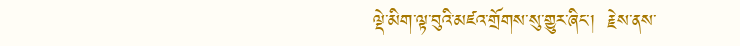ལྡེ་མིག་ལྟ་བུའི་མཛའ་གྲོགས་སུ་གྱུར་ཞིང་།  རྗེས་ནས་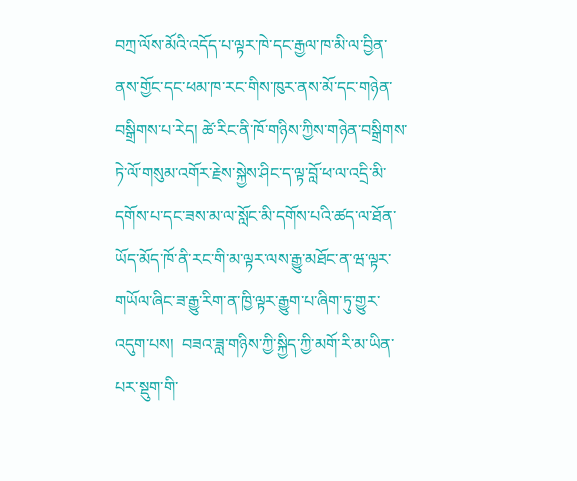བཀྲ་ལོས་མོའི་འདོད་པ་ལྟར་ཁེ་དང་རྒྱལ་ཁ་མི་ལ་བྱིན་ནས་གྱོང་དང་ཕམ་ཁ་རང་གིས་ཁུར་ནས་མོ་དང་གཉེན་བསྒྲིགས་པ་རེད། ཚེ་རིང་ནི་ཁོ་གཉིས་ཀྱིས་གཉེན་བསྒྲིགས་ཏེ་ལོ་གསུམ་འགོར་རྗེས་སྐྱེས་ཤིང་ད་ལྟ་བློ་ཕ་ལ་འདྲི་མི་དགོས་པ་དང་ཟས་མ་ལ་སློང་མི་དགོས་པའི་ཚད་ལ་ཐོན་ཡོད་མོད་ཁོ་ནི་རང་གི་མ་ལྟར་ལས་རྒྱུ་མཐོང་ན་ཝ་ལྟར་གཡོལ་ཞིང་ཟ་རྒྱུ་རིག་ན་ཁྱི་ལྟར་རྒྱུག་པ་ཞིག་ཏུ་གྱུར་འདུག་པས།  བཟའ་ཟླ་གཉིས་ཀྱི་སྐྱིད་ཀྱི་མགོ་རི་མ་ཡིན་པར་སྡུག་གི་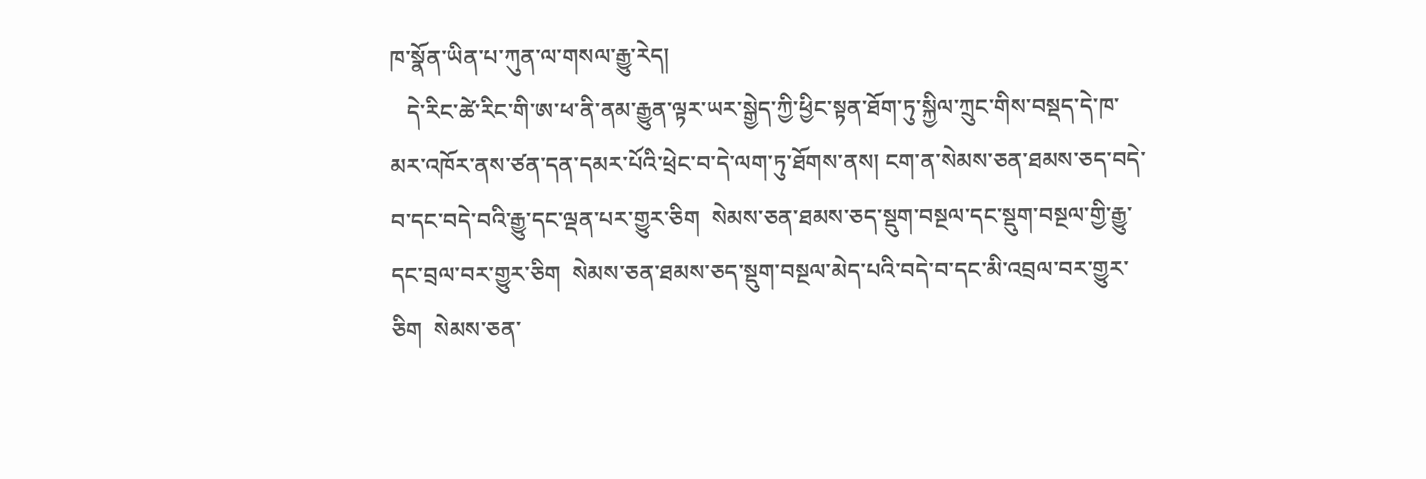ཁ་སྣོན་ཡིན་པ་ཀུན་ལ་གསལ་རྒྱུ་རེད།
   དེ་རིང་ཚེ་རིང་གི་ཨ་ཕ་ནི་ནམ་རྒྱུན་ལྟར་ཡར་སྒྱེད་ཀྱི་ཕྱིང་སྟན་ཐོག་ཏུ་སྐྱིལ་ཀྲུང་གིས་བསྡད་དེ་ཁ་མར་འཁོར་ནས་ཙན་དན་དམར་པོའི་ཕྲེང་བ་དེ་ལག་ཏུ་ཐོགས་ནས། ངག་ན་སེམས་ཅན་ཐམས་ཅད་བདེ་བ་དང་བདེ་བའི་རྒྱུ་དང་ལྡན་པར་གྱུར་ཅིག  སེམས་ཅན་ཐམས་ཅད་སྡུག་བསྔལ་དང་སྡུག་བསྔལ་གྱི་རྒྱུ་དང་བྲལ་བར་གྱུར་ཅིག  སེམས་ཅན་ཐམས་ཅད་སྡུག་བསྔལ་མེད་པའི་བདེ་བ་དང་མི་འབྲལ་བར་གྱུར་ཅིག  སེམས་ཅན་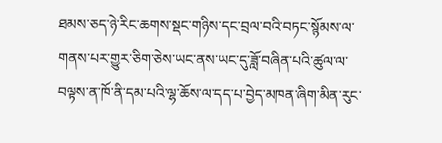ཐམས་ཅད་ཉེ་རིང་ཆགས་སྡང་གཉིས་དང་བྲལ་བའི་བཏང་སྙོམས་ལ་གནས་པར་གྱུར་ཅིག་ཅེས་ཡང་ནས་ཡང་དུ་ཟློ་བཞིན་པའི་ཚུལ་ལ་བལྟས་ན་ཁོ་ནི་དམ་པའི་ལྷ་ཆོས་ལ་དད་པ་བྱེད་མཁན་ཞིག་མིན་རུང་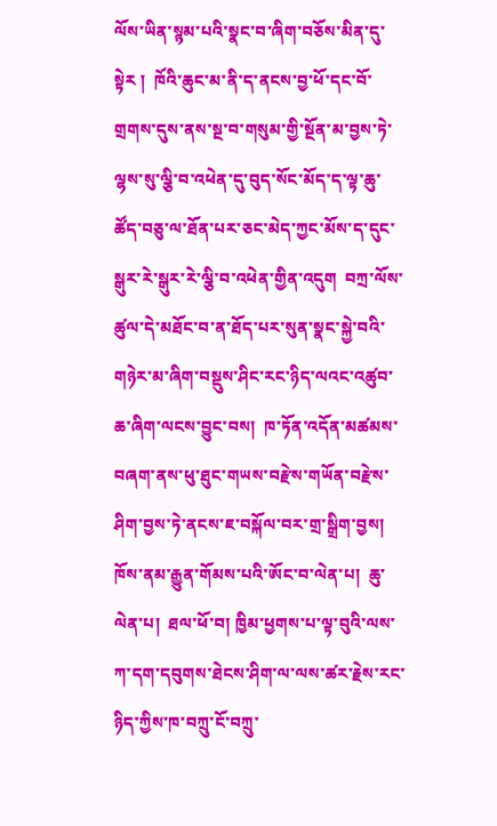ལོས་ཡིན་སྙམ་པའི་སྣང་བ་ཞིག་བཅོས་མིན་དུ་སྟེར །  ཁོའི་ཆུང་མ་ནི་ད་ནངས་བྱ་ཕོ་དང་བོ་གྲགས་དུས་ནས་སྔ་བ་གསུམ་གྱི་སྔོན་མ་བྱས་ཏེ་ལྷས་སུ་ལྕི་བ་འཕེན་དུ་བུད་སོང་མོད་ད་ལྟ་ཆུ་ཚོད་བཅུ་ལ་ཐོན་པར་ཅང་མེད་ཀྱང་མོས་ད་དུང་སྒུར་རེ་སྒུར་རེ་ལྕི་བ་འཕེན་གྱིན་འདུག  བཀྲ་ལོས་ཚུལ་དེ་མཐོང་བ་ན་ཐོད་པར་སུན་སྣང་སྐྱེ་བའི་གཉེར་མ་ཞིག་བསྡུས་ཤིང་རང་ཉིད་ལའང་འཚུབ་ཆ་ཞིག་ལངས་བྱུང་བས།  ཁ་ཏོན་འདོན་མཚམས་བཞག་ནས་ཕུ་ཐུང་གཡས་བརྫེས་གཡོན་བརྫེས་ཤིག་བྱས་ཏེ་ནངས་ཇ་བསྐོལ་བར་གྲ་སྒྲིག་བྱས།  ཁོས་ནམ་རྒྱུན་གོམས་པའི་ཨོང་བ་ལེན་པ།  ཆུ་ལེན་པ།  ཐལ་ཕོ་བ། ཁྱིམ་ཕྱགས་པ་ལྟ་བུའི་ལས་ཀ་དག་དབུགས་ཐེངས་ཤིག་ལ་ལས་ཚར་རྗེས་རང་ཉིད་ཀྱིས་ཁ་བཀྲུ་ངོ་བཀྲུ་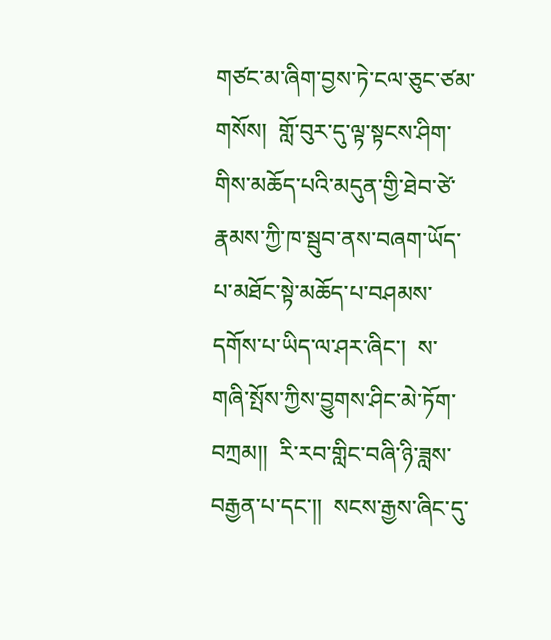གཙང་མ་ཞིག་བྱས་ཏེ་ངལ་ཅུང་ཙམ་གསོས།  གློ་བུར་དུ་ལྟ་སྟངས་ཤིག་གིས་མཆོད་པའི་མདུན་གྱི་ཐེབ་ཙེ་རྣམས་ཀྱི་ཁ་སྦུབ་ནས་བཞག་ཡོད་པ་མཐོང་སྟེ་མཆོད་པ་བཤམས་དགོས་པ་ཡིད་ལ་ཤར་ཞིང་།  ས་གཞི་སྤོས་ཀྱིས་བྱུགས་ཤིང་མེ་ཏོག་བཀྲམ།།  རི་རབ་གླིང་བཞི་ཉི་ཟླས་བརྒྱན་པ་དང་།།  སངས་རྒྱས་ཞིང་དུ་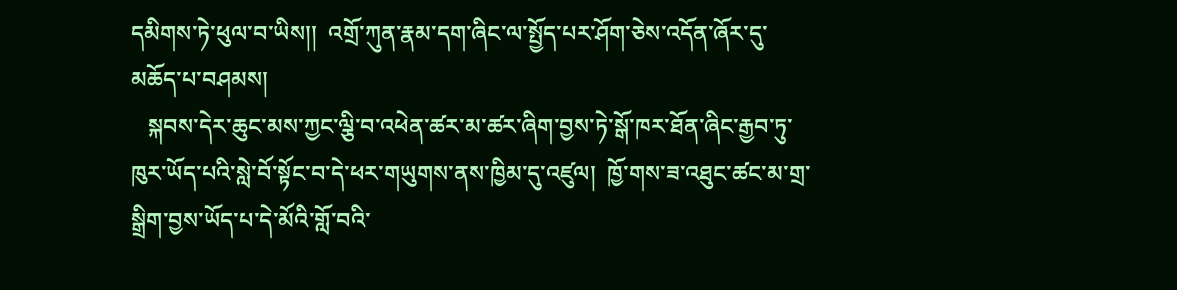དམིགས་ཏེ་ཕུལ་བ་ཡིས།།  འགྲོ་ཀུན་རྣམ་དག་ཞིང་ལ་སྤྱོད་པར་ཤོག་ཅེས་འདོན་ཞོར་དུ་མཆོད་པ་བཤམས།
   སྐབས་དེར་ཆུང་མས་ཀྱང་ལྕི་བ་འཕེན་ཚར་མ་ཚར་ཞིག་བྱས་ཏེ་སྒོ་ཁར་ཐོན་ཞིང་རྒྱབ་ཏུ་ཁུར་ཡོད་པའི་སླེ་བོ་སྟོང་བ་དེ་ཕར་གཡུགས་ནས་ཁྱིམ་དུ་འཛུལ།  ཁྱོ་གས་ཟ་འཐུང་ཚང་མ་གྲ་སྒྲིག་བྱས་ཡོད་པ་དེ་མོའི་གློ་བའི་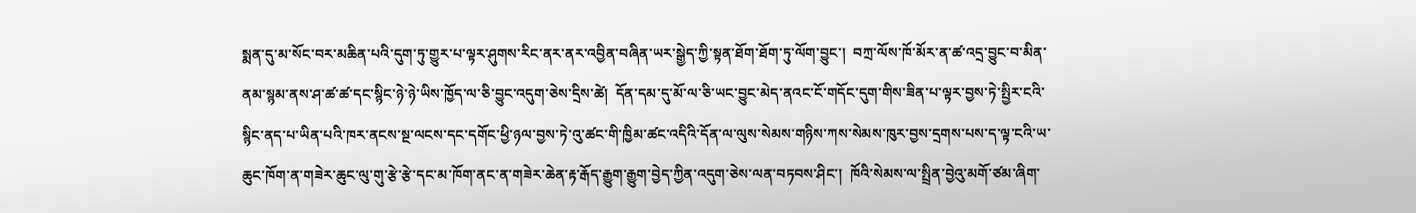སྨན་དུ་མ་སོང་བར་མཆིན་པའི་དུག་ཏུ་གྱུར་པ་ལྟར་ཤུགས་རིང་ནར་ནར་འབྱིན་བཞིན་ཡར་སྒྱེད་ཀྱི་སྟན་ཐོག་ཐོག་ཏུ་ལོག་བྱུང་།  བཀྲ་ལོས་ཁོ་མོར་ན་ཚ་འདྲ་བྱུང་བ་མིན་ནམ་སྙམ་ནས་ཤ་ཚ་ཚ་དང་སྙིང་ཉེ་ཉེ་ཡིས་ཁྱོད་ལ་ཅི་བྱུང་འདུག་ཅེས་དྲིས་ཚེ།  དོན་དམ་དུ་མོ་ལ་ཅི་ཡང་བྱུང་མེད་ནའང་ངོ་གདོང་དུག་གིས་ཟིན་པ་ལྟར་བྱས་ཏེ་སྤྱིར་ངའི་སྙིང་ནད་པ་ཡིན་པའི་ཁར་ནངས་སྔ་ལངས་དང་དགོང་ཕྱི་ཉལ་བྱས་ཏེ་འུ་ཚང་གི་ཁྱིམ་ཚང་འདིའི་དོན་ལ་ལུས་སེམས་གཉིས་ཀས་སེམས་ཁུར་བྱས་དྲགས་པས་ད་ལྟ་ངའི་ཡ་ཆུང་ཁོག་ན་གཟེར་ཆུང་ལུ་གུ་རྩེ་རྩེ་དང་མ་ཁོག་ནང་ན་གཟེར་ཆེན་རྟ་རྒོད་རྒྱུག་རྒྱུག་བྱེད་ཀྱིན་འདུག་ཅེས་ལན་བཏབས་ཤིང་།  ཁོའི་སེམས་ལ་སྤྲིན་བྱེའུ་མགོ་ཙམ་ཞིག་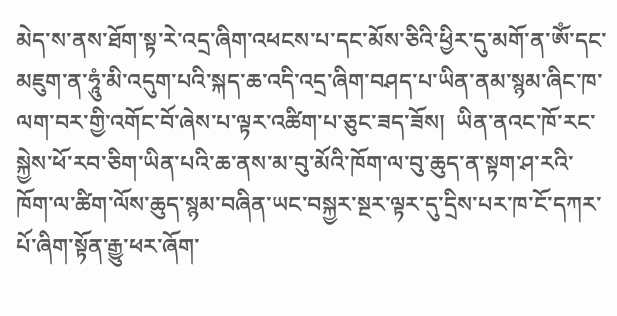མེད་ས་ནས་ཐོག་སྟ་རེ་འདྲ་ཞིག་འཕངས་པ་དང་མོས་ཅིའི་ཕྱིར་དུ་མགོ་ན་ཨོཾ་དང་མཇུག་ན་ཧཱུཾ་མི་འདུག་པའི་སྐད་ཆ་འདི་འདྲ་ཞིག་བཤད་པ་ཡིན་ནམ་སྙམ་ཞིང་ཁ་ལག་བར་གྱི་འགོང་བོ་ཞེས་པ་ལྟར་འཚིག་པ་ཅུང་ཟད་ཟོས།  ཡིན་ནའང་ཁོ་རང་སྐྱེས་ཕོ་རབ་ཅིག་ཡིན་པའི་ཆ་ནས་མ་བུ་མོའི་ཁོག་ལ་བུ་ཆུད་ན་སྟག་ཤ་རའི་ཁོག་ལ་ཚིག་ལོས་ཆུད་སྙམ་བཞིན་ཡང་བསྐྱར་སྔར་ལྟར་དུ་དྲིས་པར་ཁ་ངོ་དཀར་པོ་ཞིག་སྟོན་རྒྱུ་ཕར་ཞོག་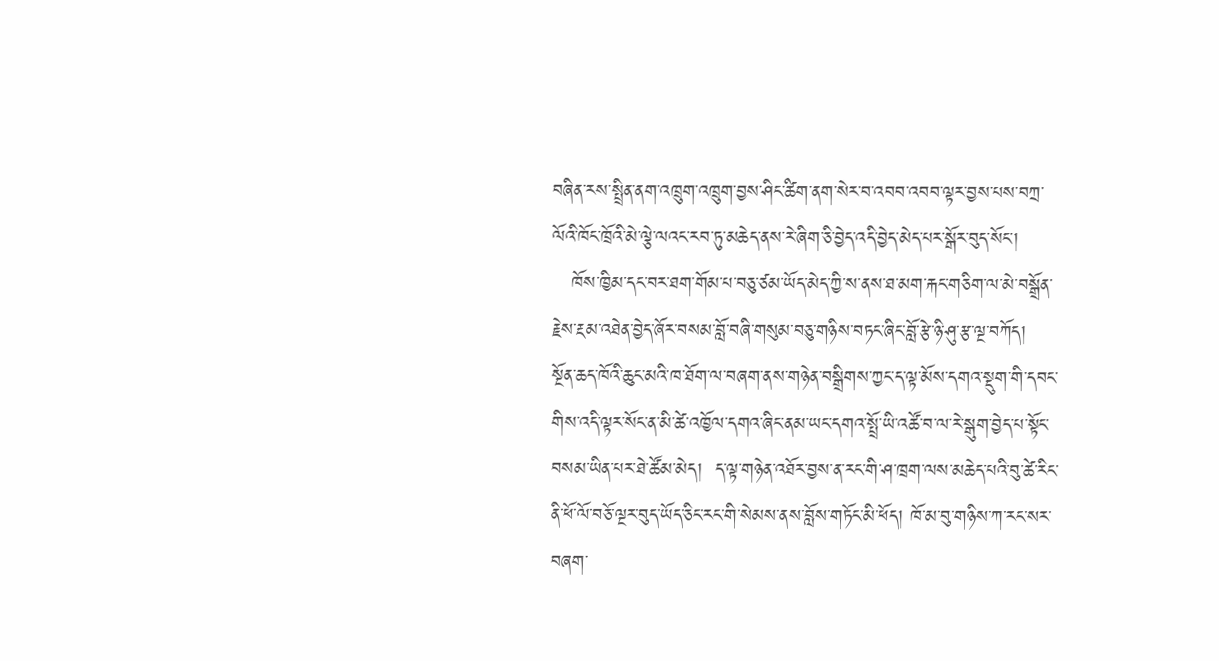བཞིན་རས་སྤྲིན་ནག་འཁྲུག་འཁྲུག་བྱས་ཤིང་ཚིག་ནག་སེར་བ་འབབ་འབབ་ལྟར་བྱས་པས་བཀྲ་ལོའི་ཁོང་ཁྲོའི་མེ་ལྕེ་ལའང་རབ་ཏུ་མཆེད་ནས་རེ་ཞིག་ཅི་བྱེད་འདི་བྱེད་མེད་པར་སྒོར་བུད་སོང་།
   ཁོས་ཁྱིམ་དང་བར་ཐག་གོམ་པ་བཅུ་ཙམ་ཡོད་མེད་ཀྱི་ས་ནས་ཐ་མག་རྐང་གཅིག་ལ་མེ་བསྒྲོན་རྗེས་རྔམ་འཐེན་བྱེད་ཞོར་བསམ་བློ་བཞི་གསུམ་བཅུ་གཉིས་བཏང་ཞིང་བློ་རྩེ་ཉི་ཤུ་རྩ་ལྔ་བཀོད།  སྔོན་ཆད་ཁོའི་ཆུང་མའི་ཁ་ཐོག་ལ་བཞག་ནས་གཉེན་བསྒྲིགས་ཀྱང་ད་ལྟ་མོས་དགའ་སྡུག་གི་དབང་གིས་འདི་ལྟར་སོང་ན་མི་ཚེ་འཁྱོལ་དགའ་ཞིང་ནམ་ཡང་དགའ་སྤྲོ་ཡི་འཚོ་བ་ལ་རེ་སྒུག་བྱེད་པ་སྟོང་བསམ་ཡིན་པར་ཐེ་ཚོམ་མེད།  ད་ལྟ་གཉེན་འཐོར་བྱས་ན་རང་གི་ཤ་ཁྲག་ལས་མཆེད་པའི་བུ་ཚེ་རིང་ནི་ཕོ་ལོ་བཅོ་ལྔར་བུད་ཡོད་ཅིང་རང་གི་སེམས་ནས་བློས་གཏོང་མི་ཕོད། ཁོ་མ་བུ་གཉིས་ཀ་རང་སར་བཞག་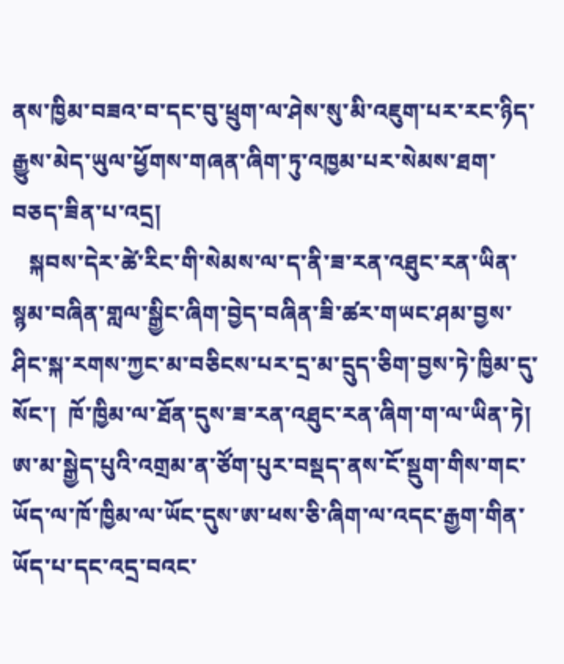ནས་ཁྱིམ་བཟའ་བ་དང་བུ་ཕྲུག་ལ་ཤེས་སུ་མི་འཇུག་པར་རང་ཉིད་རྒྱུས་མེད་ཡུལ་ཕྱོགས་གཞན་ཞིག་ཏུ་འཁྱམ་པར་སེམས་ཐག་བཅད་ཟིན་པ་འདྲ།
   སྐབས་དེར་ཚེ་རིང་གི་སེམས་ལ་ད་ནི་ཟ་རན་འཐུང་རན་ཡིན་སྙམ་བཞིན་གླལ་སྒྱིང་ཞིག་བྱེད་བཞིན་ཟི་ཚར་གཡང་ཤམ་བྱས་ཤིང་སྐ་རགས་ཀྱང་མ་བཅིངས་པར་དྲ་མ་དྲུད་ཅིག་བྱས་ཏེ་ཁྱིམ་དུ་སོང་།  ཁོ་ཁྱིམ་ལ་ཐོན་དུས་ཟ་རན་འཐུང་རན་ཞིག་ག་ལ་ཡིན་ཏེ།  ཨ་མ་སྒྱེད་པུའི་འགྲམ་ན་ཙོག་པུར་བསྡད་ནས་ངོ་སྡུག་གིས་གང་ཡོད་ལ་ཁོ་ཁྱིམ་ལ་ཡོང་དུས་ཨ་ཕས་ཅི་ཞིག་ལ་འདང་རྒྱག་གིན་ཡོད་པ་དང་འདྲ་བའང་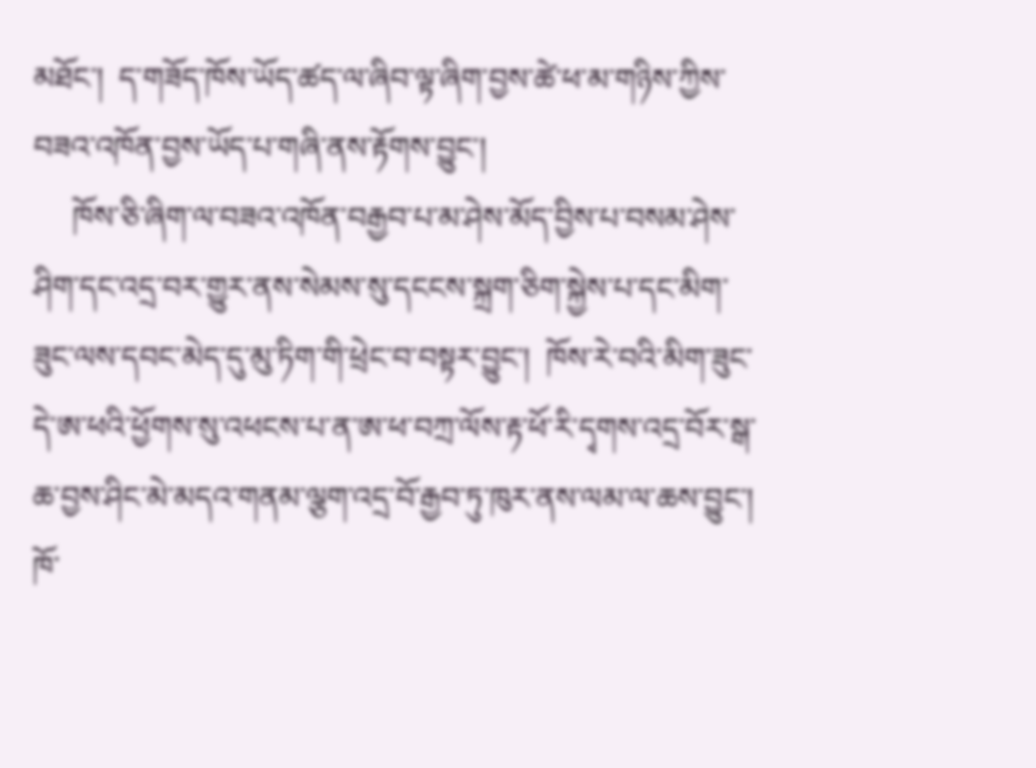མཐོང་།  ད་གཟོད་ཁོས་ཡོད་ཚད་ལ་ཞིབ་ལྟ་ཞིག་བྱས་ཚེ་ཕ་མ་གཉིས་ཀྱིས་བཟའ་འཁོན་བྱས་ཡོད་པ་གཞི་ནས་རྟོགས་བྱུང་།
     ཁོས་ཅི་ཞིག་ལ་བཟའ་འཁོན་བརྒྱབ་པ་མ་ཤེས་མོད་བྱིས་པ་བསམ་ཤེས་ཤིག་དང་འདྲ་བར་གྱུར་ནས་སེམས་སུ་དངངས་སྐྲག་ཅིག་སྐྱེས་པ་དང་མིག་ཟུང་ལས་དབང་མེད་དུ་མུ་ཏིག་གི་ཕྲེང་བ་བསྟར་བྱུང་།  ཁོས་རེ་བའི་མིག་ཟུང་དེ་ཨ་ཕའི་ཕྱོགས་སུ་འཕངས་པ་ན་ཨ་ཕ་བཀྲ་ལོས་རྟ་ཕོ་རི་དྭགས་འདྲ་བོར་སྒ་ཆ་བྱས་ཤིང་མེ་མདའ་གནམ་ལྕག་འདྲ་བོ་རྒྱབ་ཏུ་ཁུར་ནས་ལམ་ལ་ཆས་བྱུང་།  ཁོ་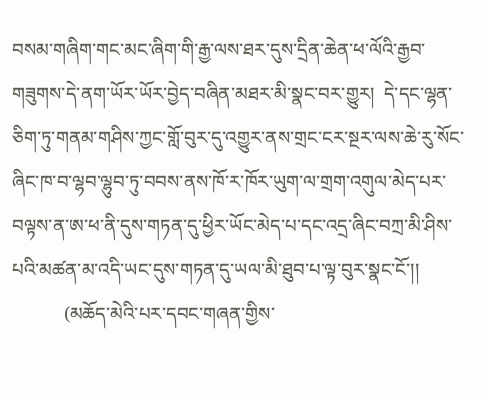བསམ་གཞིག་གང་མང་ཞིག་གི་རྒྱ་ལས་ཐར་དུས་དྲིན་ཆེན་ཕ་ལོའི་རྒྱབ་གཟུགས་དེ་ནག་ཡོར་ཡོར་བྱེད་བཞིན་མཐར་མི་སྣང་བར་གྱུར།  དེ་དང་ལྷན་ཅིག་ཏུ་གནམ་གཤིས་ཀྱང་གློ་བུར་དུ་འགྱུར་ནས་གྲང་ངར་སྔར་ལས་ཆེ་རུ་སོང་ཞིང་ཁ་བ་ལྷབ་ལྷུབ་ཏུ་བབས་ནས་ཁོ་ར་ཁོར་ཡུག་ལ་གྲག་འགུལ་མེད་པར་བལྟས་ན་ཨ་ཕ་ནི་དུས་གཏན་དུ་ཕྱིར་ཡོང་མེད་པ་དང་འདྲ་ཞིང་བཀྲ་མི་ཤིས་པའི་མཚན་མ་འདི་ཡང་དུས་གཏན་དུ་ཡལ་མི་ཐུབ་པ་ལྟ་བུར་སྣང་ངོ་།།
           (མཆོད་མེའི་པར་དབང་གཞན་གྱིས་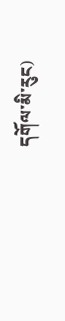དགོལ་མི་རུང)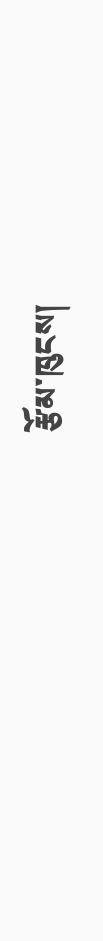རྩོམ་ཁུངས།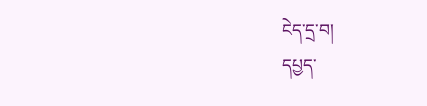ངེད་དྲ་བ།
དཔྱད་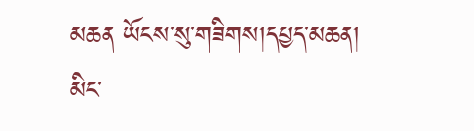མཆན ཡོངས་སུ་གཟིགས།དཔྱད་མཆན།
མིང་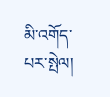མི་འགོད་པར་སྤེལ།